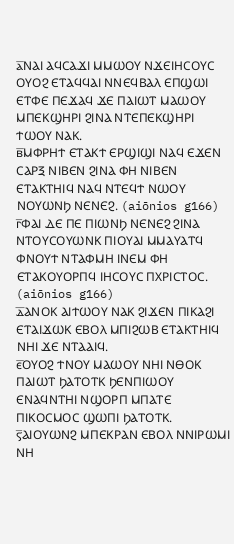ⲁ̅ⲚⲀⲒ ⲀϤⲤⲀϪⲒ ⲘⲘⲰⲞⲨ ⲚϪⲈⲒⲎⲤⲞⲨⲤ ⲞⲨⲞϨ ⲈⲦⲀϤϤⲀⲒ ⲚⲚⲈϤⲂⲀⲖ ⲈⲠϢⲰⲒ ⲈⲦⲪⲈ ⲠⲈϪⲀϤ ϪⲈ ⲠⲀⲒⲰⲦ ⲘⲀⲰⲞⲨ ⲘⲠⲈⲔϢⲎⲢⲒ ϨⲒⲚⲀ ⲚⲦⲈⲠⲈⲔϢⲎⲢⲒ ϮⲰⲞⲨ ⲚⲀⲔ.
ⲃ̅ⲘⲪⲢⲎϮ ⲈⲦⲀⲔϮ ⲈⲢϢⲒϢⲒ ⲚⲀϤ ⲈϪⲈⲚ ⲤⲀⲢⲜ ⲚⲒⲂⲈⲚ ϨⲒⲚⲀ ⲪⲎ ⲚⲒⲂⲈⲚ ⲈⲦⲀⲔⲦⲎⲒϤ ⲚⲀϤ ⲚⲦⲈϤϮ ⲚⲰⲞⲨ ⲚⲞⲨⲰⲚϦ ⲚⲈⲚⲈϨ. (aiōnios g166)
ⲅ̅ⲪⲀⲒ ⲆⲈ ⲠⲈ ⲠⲒⲰⲚϦ ⲚⲈⲚⲈϨ ϨⲒⲚⲀ ⲚⲦⲞⲨⲤⲞⲨⲰⲚⲔ ⲠⲒⲞⲨⲀⲒ ⲘⲘⲀⲨⲀⲦϤ ⲪⲚⲞⲨϮ ⲚⲦⲀⲪⲘⲎ ⲒⲚⲈⲘ ⲪⲎ ⲈⲦⲀⲔⲞⲨⲞⲢⲠϤ ⲒⲎⲤⲞⲨⲤ ⲠⲬⲢⲒⲤⲦⲞⲤ. (aiōnios g166)
ⲇ̅ⲀⲚⲞⲔ ⲀⲒϮⲰⲞⲨ ⲚⲀⲔ ϨⲒϪⲈⲚ ⲠⲒⲔⲀϨⲒ ⲈⲦⲀⲒϪⲰⲔ ⲈⲂⲞⲖ ⲘⲠⲒϨⲰⲂ ⲈⲦⲀⲔⲦⲎⲒϤ ⲚⲎⲒ ϪⲈ ⲚⲦⲀⲀⲒϤ.
ⲉ̅ⲞⲨⲞϨ ϮⲚⲞⲨ ⲘⲀⲰⲞⲨ ⲚⲎⲒ ⲚⲐⲞⲔ ⲠⲀⲒⲰⲦ ϦⲀⲦⲞⲦⲔ ϦⲈⲚⲠⲒⲰⲞⲨ ⲈⲚⲀϤⲚⲦⲎⲒ ⲚϢⲞⲢⲠ ⲘⲠⲀⲦⲈ ⲠⲒⲔⲞⲤⲘⲞⲤ ϢⲰⲠⲒ ϦⲀⲦⲞⲦⲔ.
ⲋ̅ⲀⲒⲞⲨⲰⲚϨ ⲘⲠⲈⲔⲢⲀⲚ ⲈⲂⲞⲖ ⲚⲚⲒⲢⲰⲘⲒ ⲚⲎ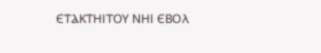ⲈⲦⲀⲔⲦⲎⲒⲦⲞⲨ ⲚⲎⲒ ⲈⲂⲞⲖ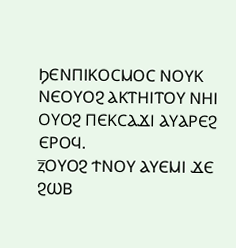ϦⲈⲚⲠⲒⲔⲞⲤⲘⲞⲤ ⲚⲞⲨⲔ ⲚⲈⲞⲨⲞϨ ⲀⲔⲦⲎⲒⲦⲞⲨ ⲚⲎⲒ ⲞⲨⲞϨ ⲠⲈⲔⲤⲀϪⲒ ⲀⲨⲀⲢⲈϨ ⲈⲢⲞϤ.
ⲍ̅ⲞⲨⲞϨ ϮⲚⲞⲨ ⲀⲨⲈⲘⲒ ϪⲈ ϨⲰⲂ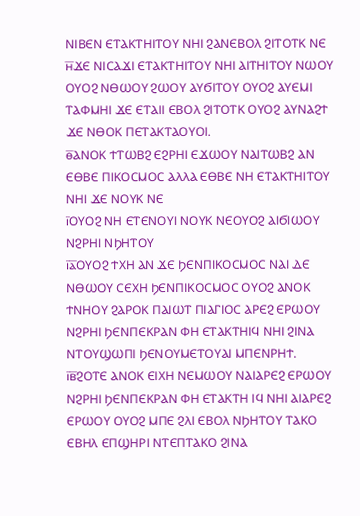ⲚⲒⲂⲈⲚ ⲈⲦⲀⲔⲦⲎⲒⲦⲞⲨ ⲚⲎⲒ ϨⲀⲚⲈⲂⲞⲖ ϨⲒⲦⲞⲦⲔ ⲚⲈ
ⲏ̅ϪⲈ ⲚⲒⲤⲀϪⲒ ⲈⲦⲀⲔⲦⲎⲒⲦⲞⲨ ⲚⲎⲒ ⲀⲒⲦⲎⲒⲦⲞⲨ ⲚⲰⲞⲨ ⲞⲨⲞϨ ⲚⲐⲰⲞⲨ ϨⲰⲞⲨ ⲀⲨϬⲒⲦⲞⲨ ⲞⲨⲞϨ ⲀⲨⲈⲘⲒ ⲦⲀⲪⲘⲎⲒ ϪⲈ ⲈⲦⲀⲒⲒ ⲈⲂⲞⲖ ϨⲒⲦⲞⲦⲔ ⲞⲨⲞϨ ⲀⲨⲚⲀϨϮ ϪⲈ ⲚⲐⲞⲔ ⲠⲈⲦⲀⲔⲦⲀⲞⲨⲞⲒ.
ⲑ̅ⲀⲚⲞⲔ ϮⲦⲰⲂϨ ⲈϨⲢⲎⲒ ⲈϪⲰⲞⲨ ⲚⲀⲒⲦⲰⲂϨ ⲀⲚ ⲈⲐⲂⲈ ⲠⲒⲔⲞⲤⲘⲞⲤ ⲀⲖⲖⲀ ⲈⲐⲂⲈ ⲚⲎ ⲈⲦⲀⲔⲦⲎⲒⲦⲞⲨ ⲚⲎⲒ ϪⲈ ⲚⲞⲨⲔ ⲚⲈ
ⲓ̅ⲞⲨⲞϨ ⲚⲎ ⲈⲦⲈⲚⲞⲨⲒ ⲚⲞⲨⲔ ⲚⲈⲞⲨⲞϨ ⲀⲒϬⲒⲰⲞⲨ ⲚϨⲢⲎⲒ ⲚϦⲎⲦⲞⲨ
ⲓ̅ⲁ̅ⲞⲨⲞϨ ϮⲬⲎ ⲀⲚ ϪⲈ ϦⲈⲚⲠⲒⲔⲞⲤⲘⲞⲤ ⲚⲀⲒ ⲆⲈ ⲚⲐⲰⲞⲨ ⲤⲈⲬⲎ ϦⲈⲚⲠⲒⲔⲞⲤⲘⲞⲤ ⲞⲨⲞϨ ⲀⲚⲞⲔ ϮⲚⲎⲞⲨ ϨⲀⲢⲞⲔ ⲠⲀⲒⲰⲦ ⲠⲒⲀⲄⲒⲞⲤ ⲀⲢⲈϨ ⲈⲢⲰⲞⲨ ⲚϨⲢⲎⲒ ϦⲈⲚⲠⲈⲔⲢⲀⲚ ⲪⲎ ⲈⲦⲀⲔⲦⲎⲒϤ ⲚⲎⲒ ϨⲒⲚⲀ ⲚⲦⲞⲨϢⲰⲠⲒ ϦⲈⲚⲞⲨⲘⲈⲦⲞⲨⲀⲒ ⲘⲠⲈⲚⲢⲎϮ.
ⲓ̅ⲃ̅ϨⲞⲦⲈ ⲀⲚⲞⲔ ⲈⲒⲬⲎ ⲚⲈⲘⲰⲞⲨ ⲚⲀⲒⲀⲢⲈϨ ⲈⲢⲰⲞⲨ ⲚϨⲢⲎⲒ ϦⲈⲚⲠⲈⲔⲢⲀⲚ ⲪⲎ ⲈⲦⲀⲔⲦⲎ ⲒϤ ⲚⲎⲒ ⲀⲒⲀⲢⲈϨ ⲈⲢⲰⲞⲨ ⲞⲨⲞϨ ⲘⲠⲈ ϨⲖⲒ ⲈⲂⲞⲖ ⲚϦⲎⲦⲞⲨ ⲦⲀⲔⲞ ⲈⲂⲎⲖ ⲈⲠϢⲎⲢⲒ ⲚⲦⲈⲠⲦⲀⲔⲞ ϨⲒⲚⲀ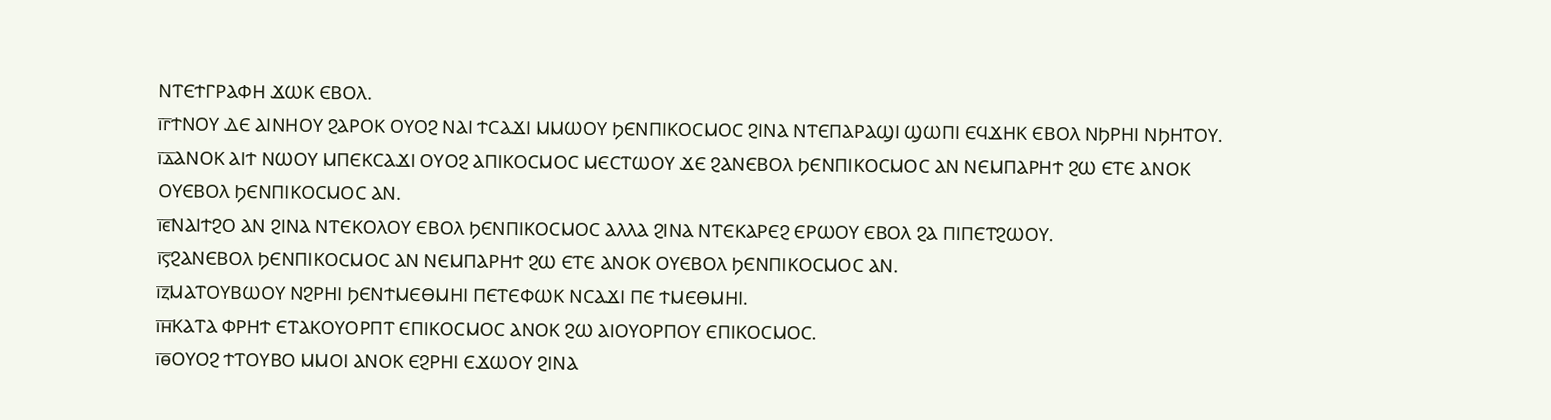ⲚⲦⲈϮⲄⲢⲀⲪⲎ ϪⲰⲔ ⲈⲂⲞⲖ.
ⲓ̅ⲅ̅ϮⲚⲞⲨ ⲆⲈ ⲀⲒⲚⲎⲞⲨ ϨⲀⲢⲞⲔ ⲞⲨⲞϨ ⲚⲀⲒ ϮⲤⲀϪⲒ ⲘⲘⲰⲞⲨ ϦⲈⲚⲠⲒⲔⲞⲤⲘⲞⲤ ϨⲒⲚⲀ ⲚⲦⲈⲠⲀⲢⲀϢⲒ ϢⲰⲠⲒ ⲈϤϪⲎⲔ ⲈⲂⲞⲖ ⲚϦⲢⲎⲒ ⲚϦⲎⲦⲞⲨ.
ⲓ̅ⲇ̅ⲀⲚⲞⲔ ⲀⲒϮ ⲚⲰⲞⲨ ⲘⲠⲈⲔⲤⲀϪⲒ ⲞⲨⲞϨ ⲀⲠⲒⲔⲞⲤⲘⲞⲤ ⲘⲈⲤⲦⲰⲞⲨ ϪⲈ ϨⲀⲚⲈⲂⲞⲖ ϦⲈⲚⲠⲒⲔⲞⲤⲘⲞⲤ ⲀⲚ ⲚⲈⲘⲠⲀⲢⲎϮ ϨⲰ ⲈⲦⲈ ⲀⲚⲞⲔ ⲞⲨⲈⲂⲞⲖ ϦⲈⲚⲠⲒⲔⲞⲤⲘⲞⲤ ⲀⲚ.
ⲓ̅ⲉ̅ⲚⲀⲒϮϨⲞ ⲀⲚ ϨⲒⲚⲀ ⲚⲦⲈⲔⲞⲖⲞⲨ ⲈⲂⲞⲖ ϦⲈⲚⲠⲒⲔⲞⲤⲘⲞⲤ ⲀⲖⲖⲀ ϨⲒⲚⲀ ⲚⲦⲈⲔⲀⲢⲈϨ ⲈⲢⲰⲞⲨ ⲈⲂⲞⲖ ϨⲀ ⲠⲒⲠⲈⲦϨⲰⲞⲨ.
ⲓ̅ⲋ̅ϨⲀⲚⲈⲂⲞⲖ ϦⲈⲚⲠⲒⲔⲞⲤⲘⲞⲤ ⲀⲚ ⲚⲈⲘⲠⲀⲢⲎϮ ϨⲰ ⲈⲦⲈ ⲀⲚⲞⲔ ⲞⲨⲈⲂⲞⲖ ϦⲈⲚⲠⲒⲔⲞⲤⲘⲞⲤ ⲀⲚ.
ⲓ̅ⲍ̅ⲘⲀⲦⲞⲨⲂⲰⲞⲨ ⲚϨⲢⲎⲒ ϦⲈⲚϮⲘⲈⲐⲘⲎⲒ ⲠⲈⲦⲈⲪⲰⲔ ⲚⲤⲀϪⲒ ⲠⲈ ϮⲘⲈⲐⲘⲎⲒ.
ⲓ̅ⲏ̅ⲔⲀⲦⲀ ⲪⲢⲎϮ ⲈⲦⲀⲔⲞⲨⲞⲢⲠⲦ ⲈⲠⲒⲔⲞⲤⲘⲞⲤ ⲀⲚⲞⲔ ϨⲰ ⲀⲒⲞⲨⲞⲢⲠⲞⲨ ⲈⲠⲒⲔⲞⲤⲘⲞⲤ.
ⲓ̅ⲑ̅ⲞⲨⲞϨ ϮⲦⲞⲨⲂⲞ ⲘⲘⲞⲒ ⲀⲚⲞⲔ ⲈϨⲢⲎⲒ ⲈϪⲰⲞⲨ ϨⲒⲚⲀ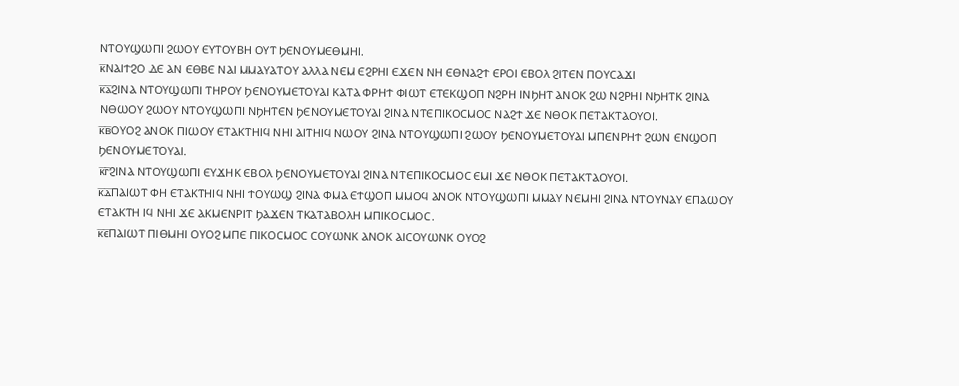ⲚⲦⲞⲨϢⲰⲠⲒ ϨⲰⲞⲨ ⲈⲨⲦⲞⲨⲂⲎ ⲞⲨⲦ ϦⲈⲚⲞⲨⲘⲈⲐⲘⲎⲒ.
ⲕ̅ⲚⲀⲒϮϨⲞ ⲆⲈ ⲀⲚ ⲈⲐⲂⲈ ⲚⲀⲒ ⲘⲘⲀⲨⲀⲦⲞⲨ ⲀⲖⲖⲀ ⲚⲈⲘ ⲈϨⲢⲎⲒ ⲈϪⲈⲚ ⲚⲎ ⲈⲐⲚⲀϨϮ ⲈⲢⲞⲒ ⲈⲂⲞⲖ ϨⲒⲦⲈⲚ ⲠⲞⲨⲤⲀϪⲒ
ⲕ̅ⲁ̅ϨⲒⲚⲀ ⲚⲦⲞⲨϢⲰⲠⲒ ⲦⲎⲢⲞⲨ ϦⲈⲚⲞⲨⲘⲈⲦⲞⲨⲀⲒ ⲔⲀⲦⲀ ⲪⲢⲎϮ ⲪⲒⲰⲦ ⲈⲦⲈⲔϢⲞⲠ ⲚϨⲢⲎ ⲒⲚϦⲎⲦ ⲀⲚⲞⲔ ϨⲰ ⲚϨⲢⲎⲒ ⲚϦⲎⲦⲔ ϨⲒⲚⲀ ⲚⲐⲰⲞⲨ ϨⲰⲞⲨ ⲚⲦⲞⲨϢⲰⲠⲒ ⲚϦⲎⲦⲈⲚ ϦⲈⲚⲞⲨⲘⲈⲦⲞⲨⲀⲒ ϨⲒⲚⲀ ⲚⲦⲈⲠⲒⲔⲞⲤⲘⲞⲤ ⲚⲀϨϮ ϪⲈ ⲚⲐⲞⲔ ⲠⲈⲦⲀⲔⲦⲀⲞⲨⲞⲒ.
ⲕ̅ⲃ̅ⲞⲨⲞϨ ⲀⲚⲞⲔ ⲠⲒⲰⲞⲨ ⲈⲦⲀⲔⲦⲎⲒϤ ⲚⲎⲒ ⲀⲒⲦⲎⲒϤ ⲚⲰⲞⲨ ϨⲒⲚⲀ ⲚⲦⲞⲨϢⲰⲠⲒ ϨⲰⲞⲨ ϦⲈⲚⲞⲨⲘⲈⲦⲞⲨⲀⲒ ⲘⲠⲈⲚⲢⲎϮ ϨⲰⲚ ⲈⲚϢⲞⲠ ϦⲈⲚⲞⲨⲘⲈⲦⲞⲨⲀⲒ.
ⲕ̅ⲅ̅ϨⲒⲚⲀ ⲚⲦⲞⲨϢⲰⲠⲒ ⲈⲨϪⲎⲔ ⲈⲂⲞⲖ ϦⲈⲚⲞⲨⲘⲈⲦⲞⲨⲀⲒ ϨⲒⲚⲀ ⲚⲦⲈⲠⲒⲔⲞⲤⲘⲞⲤ ⲈⲘⲒ ϪⲈ ⲚⲐⲞⲔ ⲠⲈⲦⲀⲔⲦⲀⲞⲨⲞⲒ.
ⲕ̅ⲇ̅ⲠⲀⲒⲰⲦ ⲪⲎ ⲈⲦⲀⲔⲦⲎⲒϤ ⲚⲎⲒ ϮⲞⲨⲰϢ ϨⲒⲚⲀ ⲪⲘⲀ ⲈϮϢⲞⲠ ⲘⲘⲞϤ ⲀⲚⲞⲔ ⲚⲦⲞⲨϢⲰⲠⲒ ⲘⲘⲀⲨ ⲚⲈⲘⲎⲒ ϨⲒⲚⲀ ⲚⲦⲞⲨⲚⲀⲨ ⲈⲠⲀⲰⲞⲨ ⲈⲦⲀⲔⲦⲎ ⲒϤ ⲚⲎⲒ ϪⲈ ⲀⲔⲘⲈⲚⲢⲒⲦ ϦⲀϪⲈⲚ ⲦⲔⲀⲦⲀⲂⲞⲖⲎ ⲘⲠⲒⲔⲞⲤⲘⲞⲤ.
ⲕ̅ⲉ̅ⲠⲀⲒⲰⲦ ⲠⲒⲐⲘⲎⲒ ⲞⲨⲞϨ ⲘⲠⲈ ⲠⲒⲔⲞⲤⲘⲞⲤ ⲤⲞⲨⲰⲚⲔ ⲀⲚⲞⲔ ⲀⲒⲤⲞⲨⲰⲚⲔ ⲞⲨⲞϨ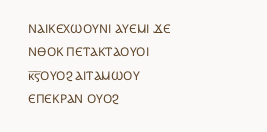ⲚⲀⲒⲔⲈⲬⲰⲞⲨⲚⲒ ⲀⲨⲈⲘⲒ ϪⲈ ⲚⲐⲞⲔ ⲠⲈⲦⲀⲔⲦⲀⲞⲨⲞⲒ
ⲕ̅ⲋ̅ⲞⲨⲞϨ ⲀⲒⲦⲀⲘⲰⲞⲨ ⲈⲠⲈⲔⲢⲀⲚ ⲞⲨⲞϨ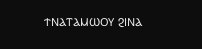ϮⲚⲀⲦⲀⲘⲰⲞⲨ ϨⲒⲚⲀ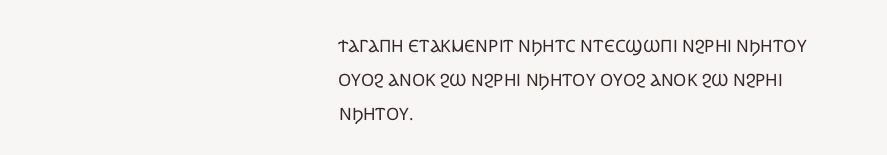ϮⲀⲄⲀⲠⲎ ⲈⲦⲀⲔⲘⲈⲚⲢⲒⲦ ⲚϦⲎⲦⲤ ⲚⲦⲈⲤϢⲰⲠⲒ ⲚϨⲢⲎⲒ ⲚϦⲎⲦⲞⲨ ⲞⲨⲞϨ ⲀⲚⲞⲔ ϨⲰ ⲚϨⲢⲎⲒ ⲚϦⲎⲦⲞⲨ ⲞⲨⲞϨ ⲀⲚⲞⲔ ϨⲰ ⲚϨⲢⲎⲒ ⲚϦⲎⲦⲞⲨ.